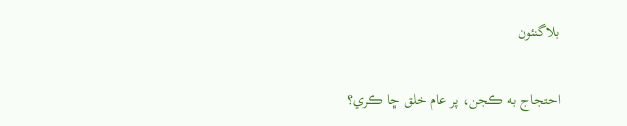بلاگنئون

احتجاج به ڪجن، پر عام خلق ڇا ڪري؟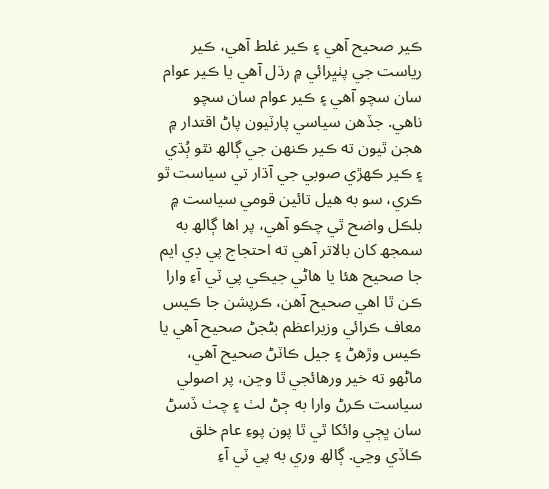ڪير صحيح آهي ۽ ڪير غلط آهي، ڪير رياست جي پٺڀرائي ۾ رڌل آهي يا ڪير عوام سان سچو آهي ۽ ڪير عوام سان سچو ناهي. جڏهن سياسي پارٽيون پاڻ اقتدار ۾ هجن ٿيون ته ڪير ڪنهن جي ڳالھ نٿو ٻُڌي ۽ ڪير ڪهڙي صوبي جي آڌار تي سياست ٿو ڪري، سو به هيل تائين قومي سياست ۾ بلڪل واضح ٿي چڪو آهي، پر اها ڳالھ به سمجھ کان بالاتر آهي ته احتجاج پي ڊي ايم جا صحيح هئا يا هاڻي جيڪي پي ٽي آءِ وارا ڪن ٿا اهي صحيح آهن، ڪرپشن جا ڪيس معاف ڪرائي وزيراعظم بڻجڻ صحيح آهي يا ڪيس وڙهڻ ۽ جيل ڪاٽڻ صحيح آهي، ماڻهو ته خير ورهائجي ٿا وڃن، پر اصولي سياست ڪرڻ وارا به ڄڻ لٺ ۽ چٺ ڏسڻ سان ڀڄي وائکا ٿي ٿا پون پوءِ عام خلق ڪاڏي وڃي. ڳالھ وري به پي ٽي آءِ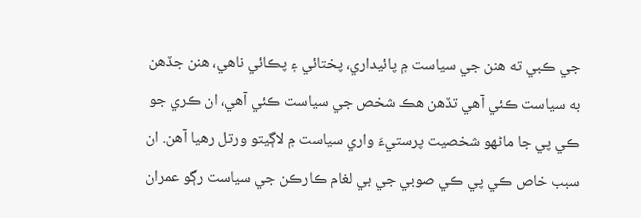جي ڪبي ته هنن جي سياست ۾ پائيداري، پختائي ۽ پڪائي ناهي، هنن جڏهن به سياست ڪئي آهي تڏهن هڪ شخص جي سياست ڪئي آهي، ان ڪري جو ڪي پي جا ماڻهو شخصيت پرستيءَ واري سياست ۾ لاڳيتو ورتل رهيا آهن. ان سبب خاص ڪي پي ڪي صوبي جي بي لغام ڪارڪن جي سياست رڳو عمران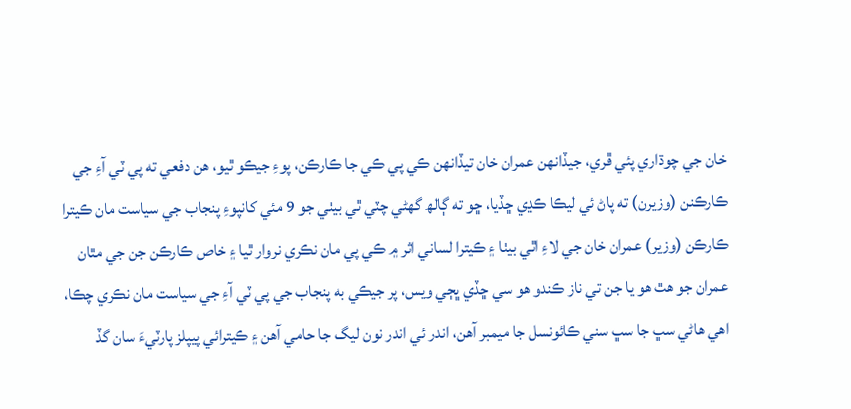خان جي چوڌاري پئي ڦري، جيڏانهن عمران خان تيڏانهن ڪي پي ڪي جا ڪارڪن، پوءِ جيڪو ٿيو، هن دفعي ته پي ٽي آءِ جي ڪارڪنن (وزيرن) ته پاڻ ئي ليڪا ڪڍي ڇڏيا، ڇو ته ڳالھ گهڻي چٽي ٿي بيٺي جو 9 مئي کانپوءِ پنجاب جي سياست مان ڪيترا ڪارڪن (وزير) عمران خان جي لاءِ اٿي بيٺا ۽ ڪيترا لساني اثر ۾ ڪي پي مان نڪري نروار ٿيا ۽ خاص ڪارڪن جن جي مٿان عمران جو هٿ هو يا جن تي ناز ڪندو هو سي ڇڏي ڀڄي ويس، پر جيڪي به پنجاب جي پي ٽي آءِ جي سياست مان نڪري چڪا، اهي هاڻي سڀ جا سڀ سني ڪائونسل جا ميمبر آهن، اندر ئي اندر نون ليگ جا حامي آهن ۽ ڪيترائي پيپلز پارٽيءَ سان گڏ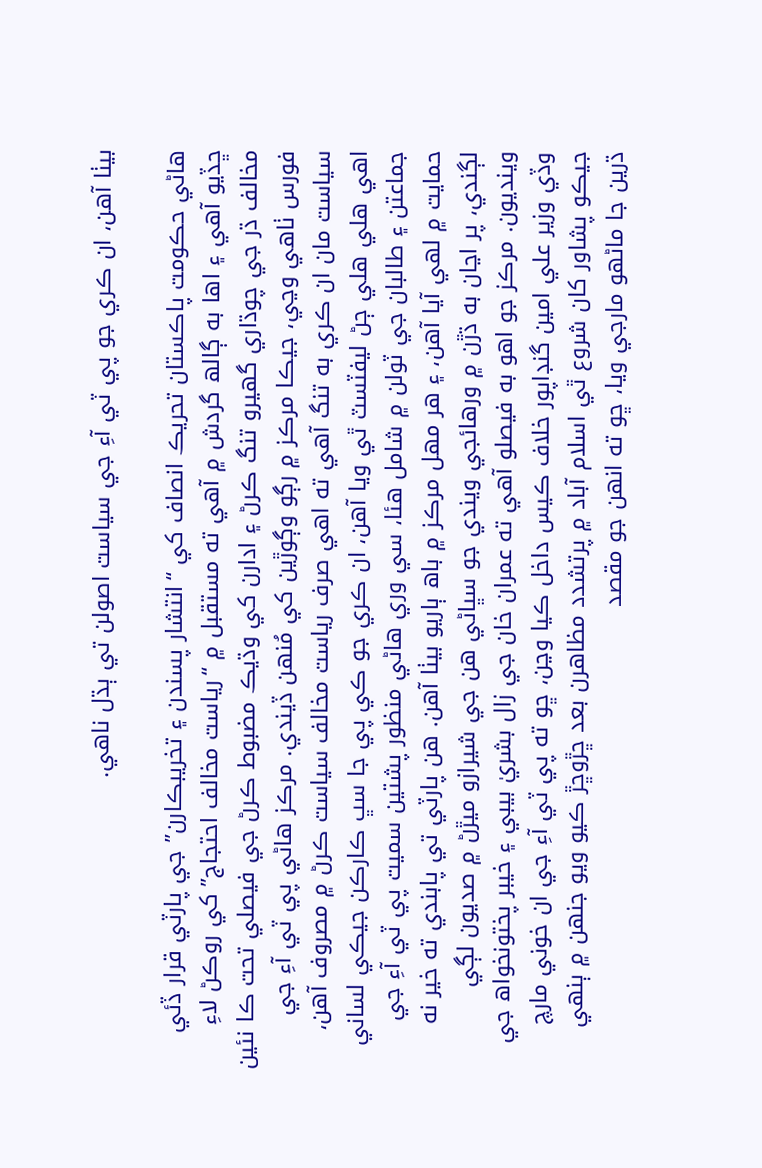بيٺا آهن، ان ڪري جو پي ٽي آءِ جي سياست اصولن تي ٻڌل ناهي.

هاڻي حڪومت پاڪستان تحريڪ انصاف کي “انتشار پسندن ۽ تخريبڪارن” جي پارٽي قرار ڏئي ڇڏيو آهي ۽ اها به ڳالھ گردش ۾ آهي ته مستقبل ۾ “رياست مخالف احتجاج” کي روڪڻ لاءِ مخالف ڌر جي چوڌاري گهيرو تنگ ڪرڻ ۽ ادارن کي وڌيڪ مضبوط ڪرڻ جي فيصلي تحت ڪا نئين فورس ٺاهي وڃي، جيڪا مرڪز ۾ رڳو وڳوڙين کي مُنهن ڏيندي. مرڪز هاڻي پي ٽي آءِ جي سياست مان ان ڪري به تنگ آهي ته اهي صرف رياست مخالف سياست ڪرڻ ۾ مصروف آهن، اهي هلي هلي ڄڻ ليفٽسٽ ٿي ويا آهن، ان ڪري جو ڪي پي جا سڀ ڪارڪن جيڪي لساني جماعتن ۽ طالبان جي ٽولن ۾ شامل هئا، سي وري هاڻي منظور پشتين سميت پي ٽي آءِ جي حمايت ۾ لهي آيا آهن، ۽ هر مهل مرڪز ۾ باھ ٻاريو بيٺا آهن. هن پارٽي تي پابندي ته خير نه لڳندي، پر اڃان به ڌڙن ۾ ورهائجي ويندي جو سڀاڻي هن جي شيرازو ميڙڻ ۾ صديون لڳي وينديون. مرڪز جو اهو به فيصلو آهي ته عمران خان جي زال بشريٰ بيبي ۽ خيبر پختونخواھ جي وڏي وزير علي امين گنڊاپور خلاف ڪيس داخل ڪيا وڃن، ڇو ته پي ٽي آءِ جي ان خوني مارچ جيڪو پشاور کان شروع ٿي اسلام آباد ۾ پرتشدد مظاهرن بعد ڇڙوڇڙ ڪيو ويو جنهن ۾ ٻنهي ڌرين جا ماڻهو مارجي ويا، ڇو ته انهن جو مقصد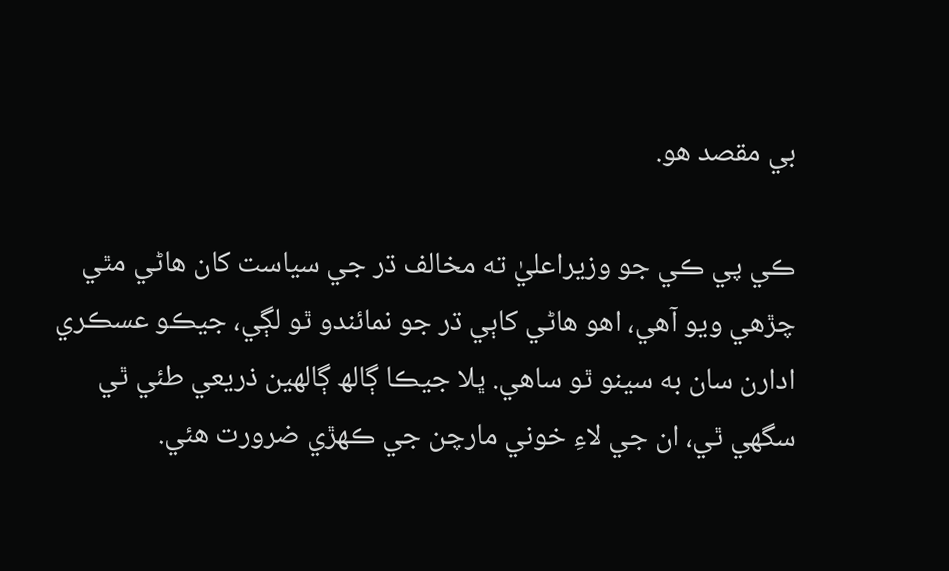بي مقصد هو.

ڪي پي ڪي جو وزيراعليٰ ته مخالف ڌر جي سياست کان هاڻي مٿي چڙهي ويو آهي، اهو هاڻي کاٻي ڌر جو نمائندو ٿو لڳي، جيڪو عسڪري ادارن سان به سينو ٿو ساهي. ڀلا جيڪا ڳالھ ڳالهين ذريعي طئي ٿي سگهي ٿي، ان جي لاءِ خوني مارچن جي ڪهڙي ضرورت هئي.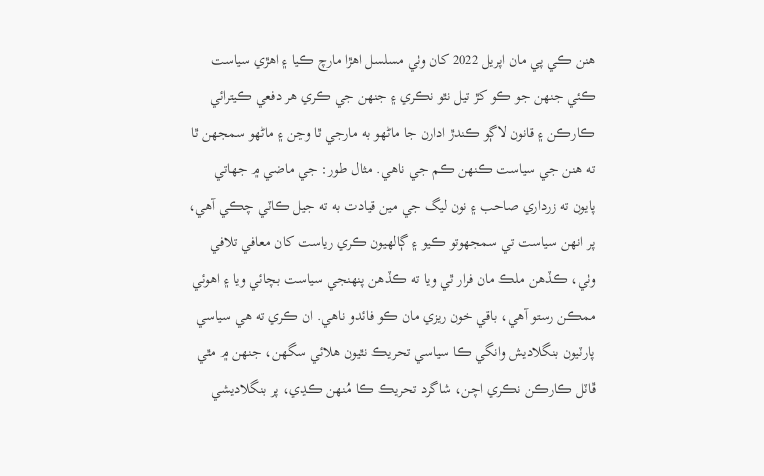هنن ڪي پي مان اپريل 2022 کان وٺي مسلسل اهڙا مارچ ڪيا ۽ اهڙي سياست ڪئي جنهن جو ڪو کڙ تيل نٿو نڪري ۽ جنهن جي ڪري هر دفعي ڪيترائي ڪارڪن ۽ قانون لاڳو ڪندڙ ادارن جا ماڻهو به مارجي ٿا وڃن ۽ ماڻهو سمجهن ٿا ته هنن جي سياست ڪنهن ڪم جي ناهي. مثال طور: جي ماضي ۾ جهاتي پايون ته زرداري صاحب ۽ نون ليگ جي مين قيادت به ته جيل ڪاٽي چڪي آهي، پر انهن سياست تي سمجهوتو ڪيو ۽ ڳالهيون ڪري رياست کان معافي تلافي وٺي، ڪڏهن ملڪ مان فرار ٿي ويا ته ڪڏهن پنهنجي سياست بچائي ويا ۽ اهوئي ممڪن رستو آهي، باقي خون ريزي مان ڪو فائدو ناهي. ان ڪري ته هي سياسي پارٽيون بنگلاديش وانگي ڪا سياسي تحريڪ نٿيون هلائي سگهن، جنهن ۾ مٿي ڦاٽل ڪارڪن نڪري اچن، شاگرد تحريڪ ڪا مُنهن ڪڍي، پر بنگلاديشي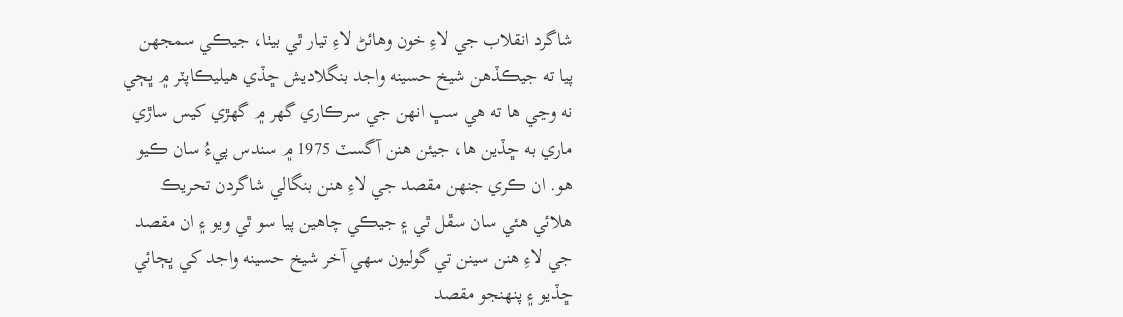شاگرد انقلاب جي لاءِ خون وهائڻ لاءِ تيار ٿي بيٺا، جيڪي سمجهن پيا ته جيڪڏهن شيخ حسينه واجد بنگلاديش ڇڏي هيليڪاپٽر ۾ ڀڄي نه وڃي ها ته هي سڀ انهن جي سرڪاري گهر ۾ گهڙي کيس ساڙي ماري به ڇڏين ها، جيئن هنن آگسٽ 1975 ۾ سندس پيءُ سان ڪيو هو. ان ڪري جنهن مقصد جي لاءِ هنن بنگالي شاگردن تحريڪ هلائي هئي سان سڦل ٿي ۽ جيڪي چاهين پيا سو ٿي ويو ۽ ان مقصد جي لاءِ هنن سينن تي گوليون سهي آخر شيخ حسينه واجد کي ڀڄائي ڇڏيو ۽ پنهنجو مقصد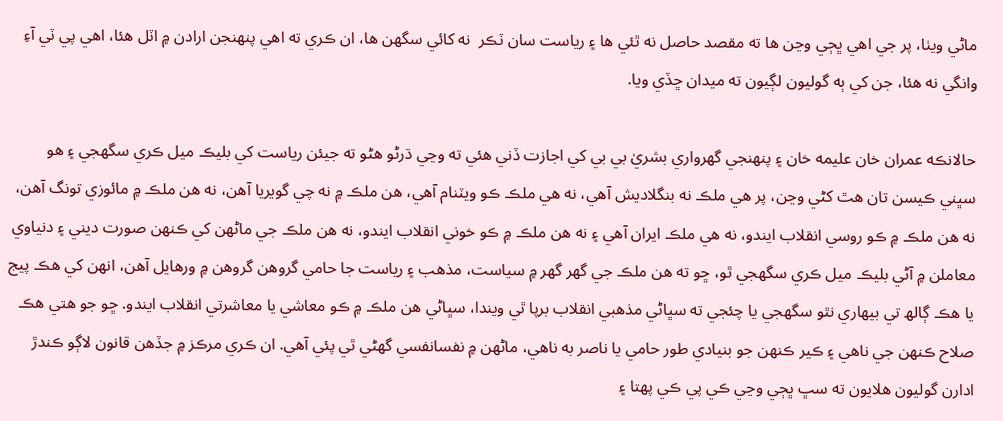ماڻي ويٺا، پر جي اهي ڀڄي وڃن ها ته مقصد حاصل نه ٿئي ها ۽ رياست سان ٽڪر  نه کائي سگهن ها، ان ڪري ته اهي پنهنجن ارادن ۾ اٽل هئا، اهي پي ٽي آءِ وانگي نه هئا، جن کي ٻه گوليون لڳيون ته ميدان ڇڏي ويا.

حالانڪه عمران خان عليمه خان ۽ پنهنجي گهرواري بشريٰ بي بي کي اجازت ڏني هئي ته وڃي ڌرڻو هڻو ته جيئن رياست کي بليڪ ميل ڪري سگهجي ۽ هو سڀني ڪيسن تان هٿ کڻي وڃن، پر هي ملڪ نه بنگلاديش آهي، نه هي ملڪ ڪو ويٽنام آهي، هن ملڪ ۾ نه چي گويريا آهن، نه هن ملڪ ۾ مائوزي تونگ آهن، نه هن ملڪ ۾ ڪو روسي انقلاب ايندو، نه هي ملڪ ايران آهي ۽ نه هن ملڪ ۾ ڪو خوني انقلاب ايندو، نه هن ملڪ جي ماڻهن کي ڪنهن صورت ديني ۽ دنياوي معاملن ۾ آڻي بليڪ ميل ڪري سگهجي ٿو، ڇو ته هن ملڪ جي گهر گهر ۾ سياست، مذهب ۽ رياست جا حامي گروهن گروهن ۾ ورهايل آهن، انهن کي هڪ پيج يا هڪ ڳالھ تي بيهاري نٿو سگهجي يا چئجي ته سڀاڻي مذهبي انقلاب برپا ٿي ويندا، سڀاڻي هن ملڪ ۾ ڪو معاشي يا معاشرتي انقلاب ايندو. ڇو جو هتي هڪ صلاح ڪنهن جي ناهي ۽ ڪير ڪنهن جو بنيادي طور حامي يا ناصر به ناهي، ماڻهن ۾ نفسانفسي گهڻي ٿي پئي آهي. ان ڪري مرڪز ۾ جڏهن قانون لاڳو ڪندڙ ادارن گوليون هلايون ته سڀ ڀڄي وڃي ڪي پي ڪي پهتا ۽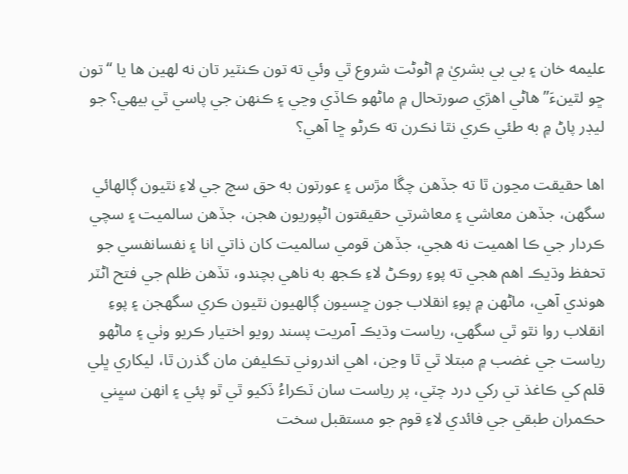عليمه خان ۽ بي بي بشريٰ ۾ اڻوڻت شروع ٿي وئي ته تون ڪنٽير تان نه لهين ها يا “تون ڇو لٿينءَ” هاڻي اهڙي صورتحال ۾ ماڻهو ڪاڏي وڃي ۽ ڪنهن جي پاسي ٿي بيهي؟ جو ليڊر پاڻ ۾ به طئي ڪري نٿا نڪرن ته ڪرڻو ڇا آهي؟

اها حقيقت مڃون ٿا ته جڏهن چڱا مڙس ۽ عورتون به حق سچ جي لاءِ نٿيون ڳالهائي سگهن، جڏهن معاشي ۽ معاشرتي حقيقتون اڻپوريون هجن، جڏهن سالميت ۽ سچي ڪردار جي ڪا اهميت نه هجي، جڏهن قومي سالميت کان ذاتي انا ۽ نفسانفسي جو تحفظ وڌيڪ اهم هجي ته پوءِ روڪڻ لاءِ ڪجھ به ناهي بچندو، تڏهن ظلم جي فتح اڻٽر هوندي آهي، ماڻهن ۾ پوءِ انقلاب جون ڇسيون ڳالهيون نٿيون ڪري سگهجن ۽ پوءِ انقلاب روا نٿو ٿي سگهي، رياست وڌيڪ آمريت پسند رويو اختيار ڪريو وٺي ۽ ماڻهو رياست جي غضب ۾ مبتلا ٿي ٿا وڃن، اهي اندروني تڪليفن مان گذرن ٿا، ليکاري ڀلي قلم کي ڪاغذ تي رکي درد چٽي، پر رياست سان ٽڪراءُ ڏکيو ٿي ٿو پئي ۽ انهن سڀني حڪمران طبقي جي فائدي لاءِ قوم جو مستقبل سخت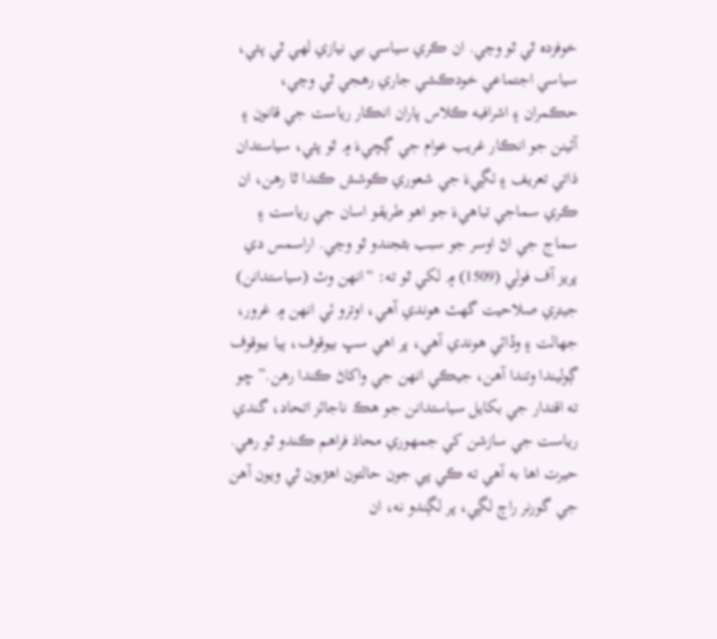خوفزده ٿي ٿو وڃي. ان ڪري سياسي بي نيازي لهي ٿي پئي، سياسي اجتماعي خودڪشي جاري رهجي ٿي وڃي، حڪمران ۽ اشرافيه ڪلاس پاران انڪار رياست جي قانون ۽ آئينن جو انڪار غريب عوام جي ڳچيءَ ۾ ٿو پئي، سياستدان ذاتي تعريف ۽ ٺڳيءَ جي شعوري ڪوشش ڪندا ٿا رهن، ان ڪري سماجي تباهيءَ جو اهو طريقو اسان جي رياست ۽ سماج جي اڻ اوسر جو سبب بڻجندو ٿو وڃي. اراسمس دي پريز آف فولي (1509) ۾ لکي ٿو ته: “انهن وٽ (سياستدانن) جيتري صلاحيت گهٽ هوندي آهي، اوترو ئي انهن ۾ غرور، جهالت ۽ وڏائي هوندي آهي، پر اهي سڀ بيوقوف، ٻيا بيوقوف ڳوليندا وتندا آهن، جيڪي انهن جي واکاڻ ڪندا رهن.” ڇو ته اقتدار جي بکايل سياستدانن جو هڪ ناجائز اتحاد، گندي رياست جي سازشن کي جمهوري محاذ فراهم ڪندو ٿو رهي. حيرت اها به آهي ته ڪي پي جون حالتون اهڙيون ٿي ويون آهن جي گورنر راڄ لڳي، پر لڳندو نه، ان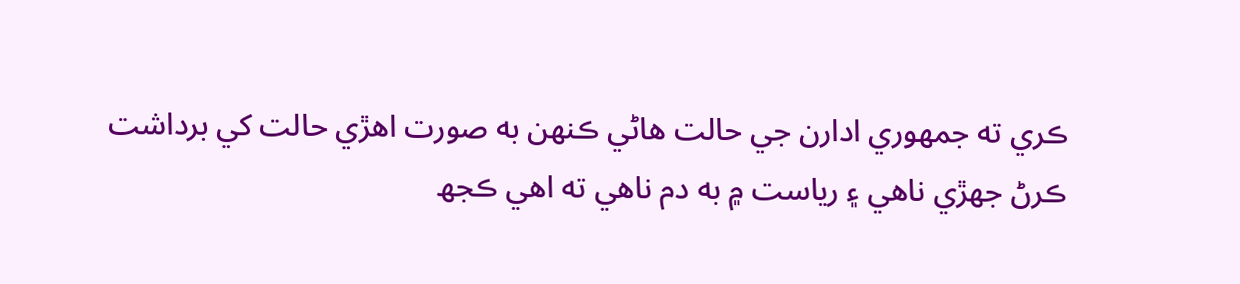ڪري ته جمهوري ادارن جي حالت هاڻي ڪنهن به صورت اهڙي حالت کي برداشت ڪرڻ جهڙي ناهي ۽ رياست ۾ به دم ناهي ته اهي ڪجھ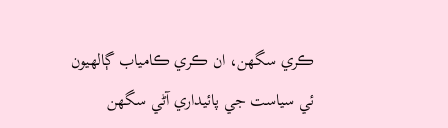ڪري سگهن، ان ڪري ڪامياب ڳالهيون ئي سياست جي پائيداري آڻي سگهن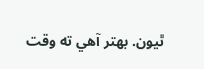ٿيون. بهتر آهي ته وقت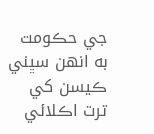جي حڪومت به انهن سڀني ڪيسن کي ترت اڪلائي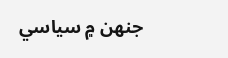جنهن ۾ سياسي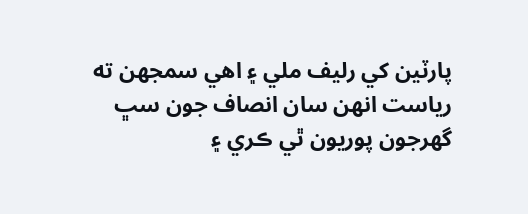پارٽين کي رليف ملي ۽ اهي سمجهن ته رياست انهن سان انصاف جون سڀ گهرجون پوريون ٿي ڪري ۽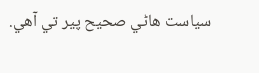سياست هاڻي صحيح پير تي آهي.